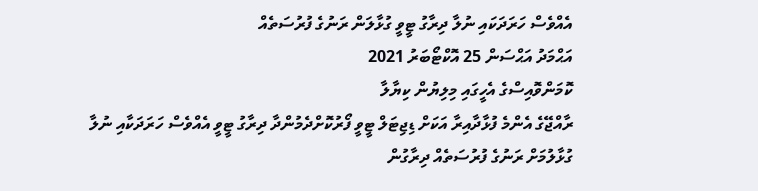އެއްވެސް ހަރަދަކައި ނުލާ ދިރާގު ޓީވީ ގުޅާލަން ރަނުގެ ފުރުސަތެއް
އަޙްމަދު އަޙްސަން 25 އޮކްޓޯބަރު 2021
ކޮމަންވޮއިސްގެ އެހީގައި މިލިޔުން ކިޔާލާ
ރާއްޖޭގެ އެންމެ ފުޅާދާއިރާ އަކަށް ޑިޖިޓަލް ޓީވީ ފޯރުކޮށްދެމުންދާ ދިރާގު ޓީވީ އެއްވެސް ހަރަދަކާއި ނުލާ ގުޅާލުމަށް ރަނުގެ ފުރުސަތެއް ދިރާގުން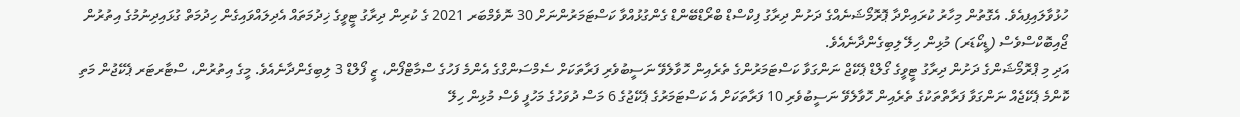ހުޅުވާލައިފިއެވެ. އެގޮތުން މިހާރު ކުރައިށްދާ ޕޮރޮމޯޝަނެއްގެ ދަށުން ދިރާގު ފިކްސްޑް ބްރޯޑްބޭންޑް ގެންގުޅުއްވާ ކަސްޓަމަރުންނަށް 30 ނޮވެމްބަރ 2021 ގެ ކުރިން ދިރާގު ޓީވީގެ ޚިދުމަތައް އެދިލައްވައިގެން ހިދުމަތް ގުޅައިދިނުމުގެ އިތުރުން ޖޯއިބޮކްސްވެސް (ޑީކޯޑަރ) މުޅިން ހިލޭ ލިބިގެންދާނެއެވެ.
އަދި މި ޕްރޮމޯޝަންގެ ދަށުން ދިރާގު ޓީވީގެ ގޯލްޑް ޕެކޭޖް ނަންގަވާ ކަސްޓަމަރުންގެ ތެރެއިން ހޮވާލެވޭ ނަސީބުވެރި ފަރާތަކަށް ސެމްސަންގްގެ އެންމެ ފަހުގެ ސްމާޓްފޯން، ޒީ ފޯލްޑް 3 ލިބިގެންދާނެއެވެ. މީގެ އިތުރުން، ސްޓާރޓަރ ޕެކޭޖުން މަތި ކޮންމެ ޕެކޭޖެއް ނަންގަވާ ފަރާތްތަކުގެ ތެރެއިން ހޮވާލެވޭ ނަސީބުވެރި 10 ފަރާތަކަށް އެ ކަސްޓަމަރުގެ ޕެކޭޖުގެ 6 މަސް ދުވަހުގެ މަހުފީ ވެސް މުޅިން ހިލޭ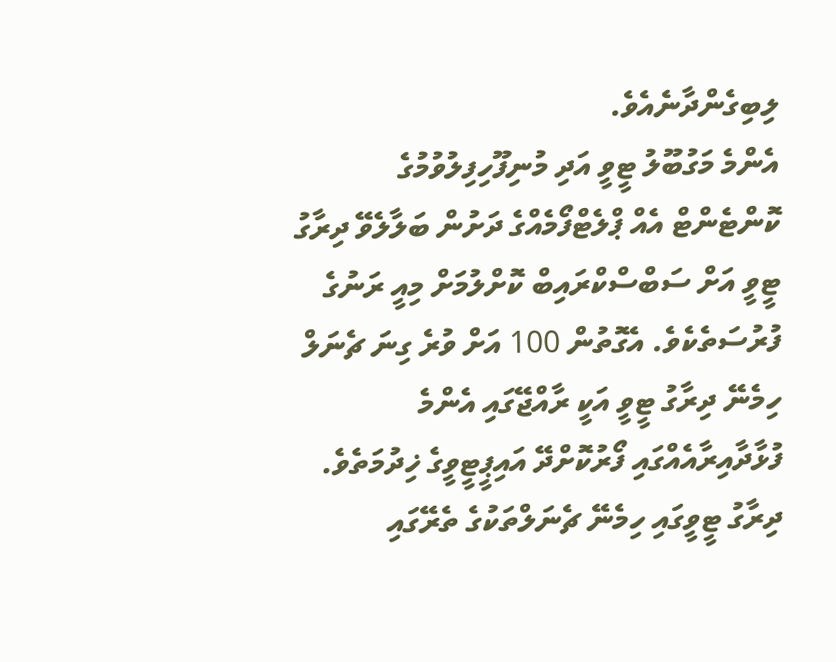ލިބިގެންދާނެއެވެ.
އެންމެ މަގުބޫލު ޓީވީ އަދި މުނިފޫހިފިލުވުމުގެ ކޮންޓެންޓް އެއް ޕްލެޓްފޯމެއްގެ ދަށުން ބަލާލެވޭ ދިރާގު ޓީވީ އަށް ސަބްސްކްރައިބް ކޮށްލުމަށް މިއީ ރަނުގެ ފުރުސަތެކެވެ. އެގޮތުން 100 އަށް ވުރެ ގިނަ ޗެނަލް ހިމެނޭ ދިރާގު ޓީވީ އަކީ ރާއްޖޭގައި އެންމެ ފުޅާދާއިރާއެއްގައި ފޯރުކޮށްދޭ އައިޕީޓީވީގެ ޚިދުމަތެވެ. ދިރާގު ޓީވީގައި ހިމެނޭ ޗެނަލްތަކުގެ ތެރޭގައި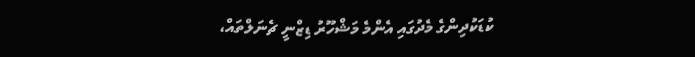ކުޑަކުދިންގެ މެދުގައި އެންމެ މަޝްހޫރު ޑިޒްނީ ޗެނަލްތައް،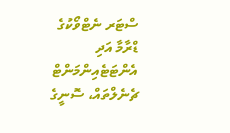ސްޓަރ ނެޓްވޯކުގެ ޑްރާމާ އަދި އެންޓަޓެއިންމަންޓް ޗެނެލްތައް، ސޮނީގެ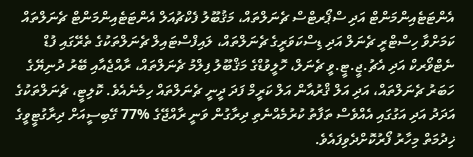އެންޓަޓެއިންމަންޓް އަދި ސްޕޯރޓްސް ޗެނަލްތައް، މަޤުބޫލު ފެކްޗުއަލް އެންޓަޓެއިންމަންޓް ޗެނަލްތައް ކަމަށްވާ ހިސްޓްރީ ޗެނަލް އަދި ޑިސްކަވަރީގެ ޗެނަލްތައް، ލައިފްސްޓައިލް ޗެނަލްތަކުގެ ތެރޭގައި ފުޑް ނެޓްވޯރކް އަދި އެޗު.ޖީ.ޓީ.ވީ ޗެނަލް، ހޮލީވުޑްގެ މަޤްބޫލު ފިލްމު ޗެނަލްތައް، ރާއްޖެއާއި ބޭރު ދުނިޔޭގެ ހަބަރު ޗެނަލްތައް، އަދި އަލް ޤްރުއާން އަލް ކަރީމް ފަދަ ދީނީ ޗެނަލްތައް ހިމެނެއެވެ. ކޮލިޓީ، ޗެނަލްތަކުގެ އަދަދު އަދި އަގުގައި އެއްވެސް ތަފާތު ކުރުމެއްނެތި ދިރާގުން ވަނީ ރާއްޖޭގެ %77 ގޭބިސީއަށް ދިރާގުޓީވީގެ ޚިދުމަތް މިހާރު ފޯރުކޮށްދެވިފައެވެ.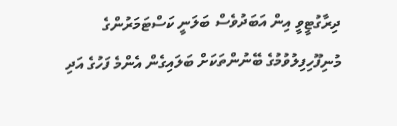ދިރާގުޓީވީ އިން އަބަދުވެސް ބަލަނީ ކަސްޓަމަރުންގެ މުނިފޫހިފިލުވުމުގެ ބޭނުންތަކަށް ބަލައިގެން އެންމެ ފަހުގެ އަދި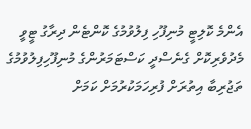އެންމެ ކޮލިޓީ މުނިފޫހި ފިލުވުމުގެ ކޮންޓެން ދިރާގު ޓީވީ މެދުވެރިކޮށް ގެނެސްދީ ކަސްޓަމަރުންގެ މުނިފޫހިފިލުވުމުގެ ތަޖުރިބާ އިތުރަށް ފުރިހަމަކުރުމަށް ކަމަށް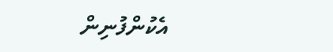އެކުންފުނިން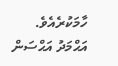ހާމަކުރެއެވެ.
އަޙްމަދު އަޙްސަން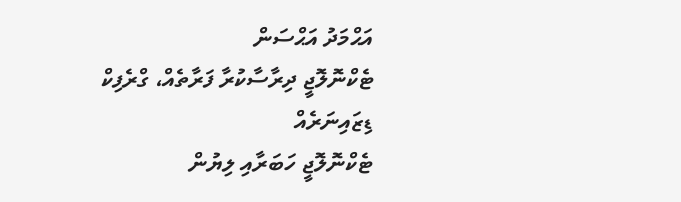އަޙްމަދު އަޙްސަން
ޓެކްނޮލޮޖީ ދިރާސާކުރާ ފަރާތެއް، ގްރެފިކް ޑިޒައިނަރެއް
ޓެކްނޮލޮޖީ ހަބަރާއި ލިޔުން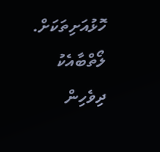ހޮޅުއަށިތަކަށް.
ލޯތްބާއެކު ދިވެހިން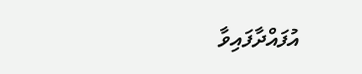އުފައްދާފައިވާ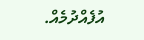އުފެއްދުމެއް.